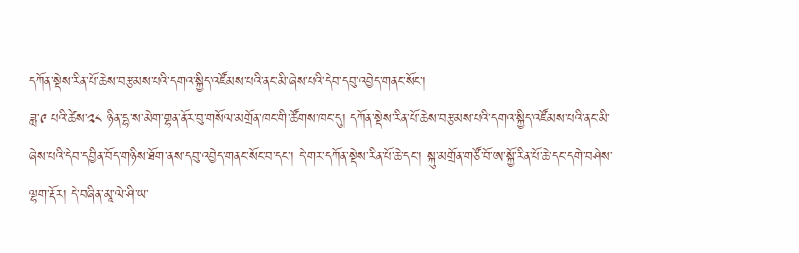དཀོན་སྡེས་རིན་པོ་ཆེས་བརྩམས་པའི་དགའ་སྐྱིད་འཛོམས་པའི་ནང་མི་ཞེས་པའི་དེབ་དབུ་འབྱེད་གནང་སོང་།
ཟླ་༩ པའི་ཚེས་༢༨ ཉིན་དྷ་ས་མེག་གྷན་ནོར་བུ་གསོལ་མགྲོན་ཁང་གི་ཚོགས་ཁང་དུ། དཀོན་སྡེས་རིན་པོ་ཆེས་བརྩམས་པའི་དགའ་སྐྱིད་འཛོམས་པའི་ནང་མི་ཞེས་པའི་དེབ་དབྱིན་བོད་གཉིས་ཐོག་ནས་དབུ་འབྱེད་གནང་སོང་བ་དང་། དེ་གར་དཀོན་སྡེས་རིན་པོ་ཆེ་དང་། སྐུ་མགྲོན་གཙོ་བོ་ཨ་སྐྱོ་རིན་པོ་ཆེ་དང་དགེ་བཤེས་ལྷག་རྡོར། དེ་བཞིན་མཱ་ལེ་ཤི་ཡ་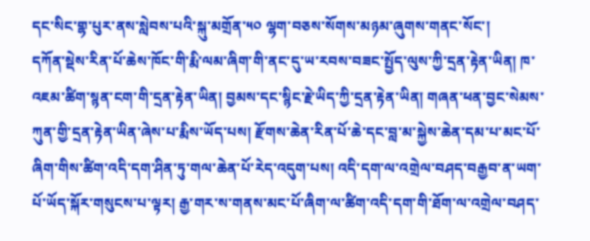དང་སིང་གྷ་པུར་ནས་སླེབས་པའི་སྐུ་མགྲོན་༥༠ ལྷག་བཅས་སོགས་མཉམ་ཞུགས་གནང་སོང་།
དཀོན་སྡེས་རིན་པོ་ཆེས་ཁོང་གི་རྨི་ལམ་ཞིག་གི་ནང་དུ་ཡ་རབས་བཟང་སྤྱོད་ལུས་ཀྱི་དྲན་རྟེན་ཡིན། ཁ་འཇམ་ཚིག་སྙན་ངག་གི་དྲན་རྟེན་ཡིན། བྱམས་དང་སྙིང་རྗེ་ཡིད་ཀྱི་དྲན་རྟེན་ཡིན། གཞན་ཕན་བྱང་སེམས་ཀུན་གྱི་དྲན་རྟེན་ཡིན་ཞེས་པ་རྨིས་ཡོད་པས། རྫོགས་ཆེན་རིན་པོ་ཆེ་དང་བླ་མ་སྐྱེས་ཆེན་དམ་པ་མང་པོ་ཞིག་གིས་ཚིག་འདི་དག་ཤིན་ཏུ་གལ་ཆེན་པོ་རེད་འདུག་པས། འདི་དག་ལ་འགྲེལ་བཤད་བརྒྱབ་ན་ཡག་པོ་ཡོད་སྐོར་གསུངས་པ་ལྟར། རྒྱ་གར་ས་གནས་མང་པོ་ཞིག་ལ་ཚིག་འདི་དག་གི་ཐོག་ལ་འགྲེལ་བཤད་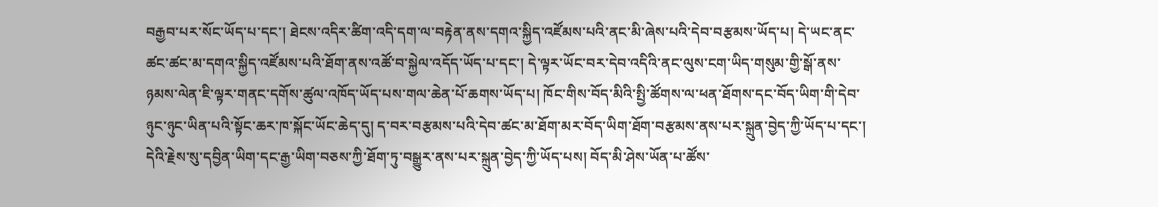བརྒྱབ་པར་སོང་ཡོད་པ་དང་། ཐེངས་འདིར་ཚིག་འདི་དག་ལ་བརྟེན་ནས་དགའ་སྐྱིད་འཛོམས་པའི་ནང་མི་ཞེས་པའི་དེབ་བརྩམས་ཡོད་པ། དེ་ཡང་ནང་ཚང་ཚང་མ་དགའ་སྐྱིད་འཛོམས་པའི་ཐོག་ནས་འཚོ་བ་སྐྱེལ་འདོད་ཡོད་པ་དང་། དེ་ལྟར་ཡོང་བར་དེབ་འདིའི་ནང་ལུས་ངག་ཡིད་གསུམ་གྱི་སྒོ་ནས་ཉམས་ལེན་ཇི་ལྟར་གནང་དགོས་ཚུལ་འཁོད་ཡོད་པས་གལ་ཆེན་པོ་ཆགས་ཡོད་པ། ཁོང་གིས་བོད་མིའི་སྤྱི་ཚོགས་ལ་ཕན་ཐོགས་དང་བོད་ཡིག་གི་དེབ་ཉུང་ཉུང་ཡིན་པའི་སྟོང་ཆར་ཁ་སྐོང་ཡོང་ཆེད་དུ། ད་བར་བརྩམས་པའི་དེབ་ཚང་མ་ཐོག་མར་བོད་ཡིག་ཐོག་བརྩམས་ནས་པར་སྐྲུན་བྱེད་ཀྱི་ཡོད་པ་དང་། དེའི་རྗེས་སུ་དབྱིན་ཡིག་དང་རྒྱ་ཡིག་བཅས་ཀྱི་ཐོག་ཏུ་བསྒྱུར་ནས་པར་སྐྲུན་བྱེད་ཀྱི་ཡོད་པས། བོད་མི་ཤེས་ཡོན་པ་ཚོས་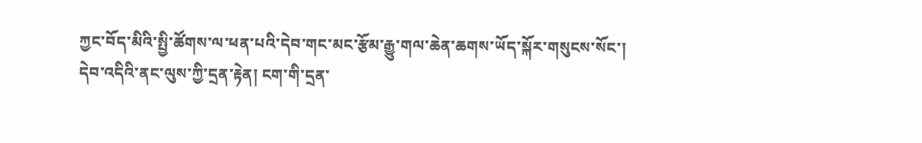ཀྱང་བོད་མིའི་སྤྱི་ཚོགས་ལ་ཕན་པའི་དེབ་གང་མང་རྩོམ་རྒྱུ་གལ་ཆེན་ཆགས་ཡོད་སྐོར་གསུངས་སོང་།
དེབ་འདིའི་ནང་ལུས་ཀྱི་དྲན་རྟེན། ངག་གི་དྲན་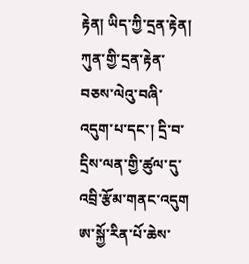རྟེན། ཡིད་ཀྱི་དྲན་རྟེན། ཀུན་གྱི་དྲན་རྟེན་བཅས་ལེའུ་བཞི་འདུག་པ་དང་། དྲི་བ་དྲིས་ལན་གྱི་ཚུལ་དུ་འབྲི་རྩོམ་གནང་འདུག
ཨ་སྐྱོ་རིན་པོ་ཆེས་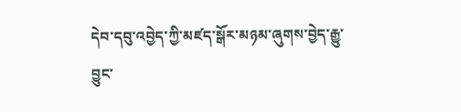དེབ་དབུ་འབྱེད་ཀྱི་མཛད་སྒོར་མཉམ་ཞུགས་བྱེད་རྒྱུ་བྱུང་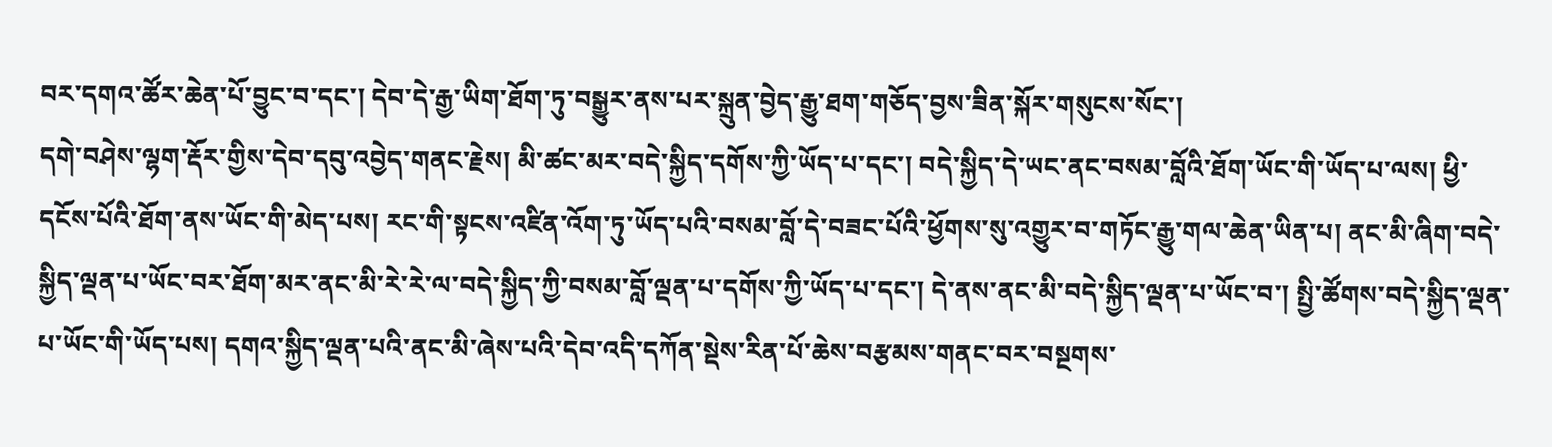བར་དགའ་ཚོར་ཆེན་པོ་བྱུང་བ་དང་། དེབ་དེ་རྒྱ་ཡིག་ཐོག་ཏུ་བསྒྱུར་ནས་པར་སྐྲུན་བྱེད་རྒྱུ་ཐག་གཅོད་བྱས་ཟིན་སྐོར་གསུངས་སོང་།
དགེ་བཤེས་ལྷག་རྡོར་གྱིས་དེབ་དབུ་འབྱེད་གནང་རྗེས། མི་ཚང་མར་བདེ་སྐྱིད་དགོས་ཀྱི་ཡོད་པ་དང་། བདེ་སྐྱིད་དེ་ཡང་ནང་བསམ་བློའི་ཐོག་ཡོང་གི་ཡོད་པ་ལས། ཕྱི་དངོས་པོའི་ཐོག་ནས་ཡོང་གི་མེད་པས། རང་གི་སྟངས་འཛིན་འོག་ཏུ་ཡོད་པའི་བསམ་བློ་དེ་བཟང་པོའི་ཕྱོགས་སུ་འགྱུར་བ་གཏོང་རྒྱུ་གལ་ཆེན་ཡིན་པ། ནང་མི་ཞིག་བདེ་སྐྱིད་ལྡན་པ་ཡོང་བར་ཐོག་མར་ནང་མི་རེ་རེ་ལ་བདེ་སྐྱིད་ཀྱི་བསམ་བློ་ལྡན་པ་དགོས་ཀྱི་ཡོད་པ་དང་། དེ་ནས་ནང་མི་བདེ་སྐྱིད་ལྡན་པ་ཡོང་བ་། སྤྱི་ཚོགས་བདེ་སྐྱིད་ལྡན་པ་ཡོང་གི་ཡོད་པས། དགའ་སྐྱིད་ལྡན་པའི་ནང་མི་ཞེས་པའི་དེབ་འདི་དཀོན་སྡེས་རིན་པོ་ཆེས་བརྩམས་གནང་བར་བསྔགས་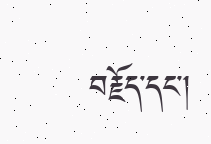བརྗོད་དང་།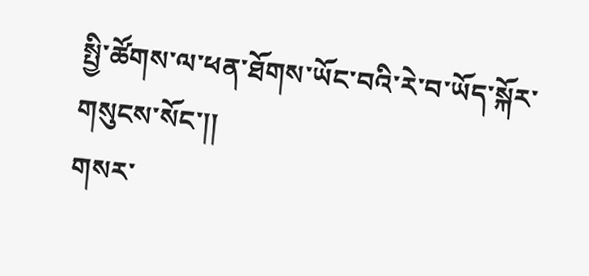སྤྱི་ཚོགས་ལ་ཕན་ཐོགས་ཡོང་བའི་རེ་བ་ཡོད་སྐོར་གསུངས་སོང་།།
གསར་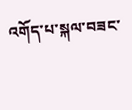འགོད་པ་སྐལ་བཟང་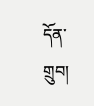དོན་གྲུབ།